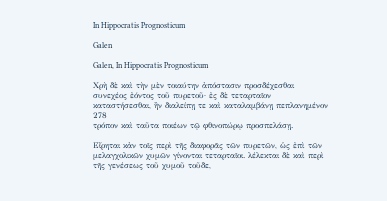In Hippocratis Prognosticum

Galen

Galen, In Hippocratis Prognosticum

Χρὴ δὲ καὶ τὴν μὲν τοιαύτην ἀπόστασιν προσδέχεσθαι συνεχέος ἐόντος τοῦ πυρετοῦ· ἐς δὲ τεταρταῖον καταστήσεσθαι, ἢν διαλείπῃ τε καὶ καταλαμβάνῃ πεπλανημένον
278
τρόπον καὶ ταῦτα ποιέων τῷ φθινοπώρῳ προσπελάσῃ.

Εἴρηται κἀν τοῖς περὶ τῆς διαφορᾶς τῶν πυρετῶν, ὡς ἐπὶ τῶν μελαγχολικῶν χυμῶν γίνονται τεταρταῖοι. λέλεκται δὲ καὶ περὶ τῆς γενέσεως τοῦ χυμοῦ τοῦδε,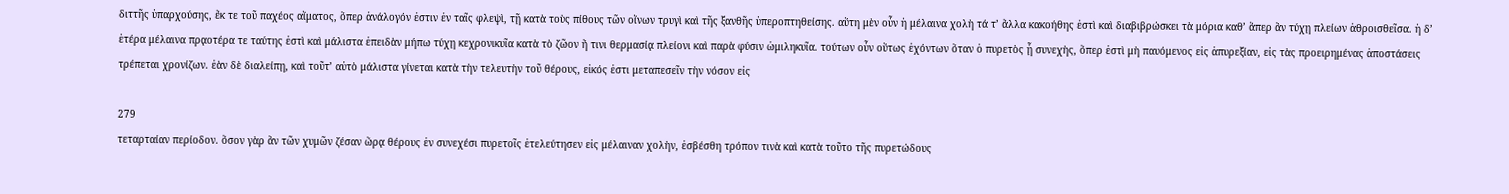διττῆς ὑπαρχούσης, ἔκ τε τοῦ παχέος αἵματος, ὅπερ ἀνάλογόν ἐστιν ἐν ταῖς φλεψὶ, τῇ κατὰ τοὺς πίθους τῶν οἴνων τρυγὶ καὶ τῆς ξανθῆς ὑπεροπτηθείσης. αὕτη μὲν οὖν ἡ μέλαινα χολὴ τά τ’ ἄλλα κακοήθης ἐστὶ καὶ διαβιβρώσκει τὰ μόρια καθ’ ἅπερ ἂν τύχῃ πλείων ἀθροισθεῖσα. ἡ δ’ ἑτέρα μέλαινα πρᾳοτέρα τε ταύτης ἐστὶ καὶ μάλιστα ἐπειδὰν μήπω τύχῃ κεχρονικυῖα κατὰ τὸ ζῶον ἤ τινι θερμασίᾳ πλείονι καὶ παρὰ φύσιν ὡμιληκυῖα. τούτων οὖν οὕτως ἐχόντων ὅταν ὁ πυρετὸς ᾖ συνεχὴς, ὅπερ ἐστὶ μὴ παυόμενος εἰς ἀπυρεξίαν, εἰς τὰς προειρημένας ἀποστάσεις τρέπεται χρονίζων. ἐὰν δὲ διαλείπῃ, καὶ τοῦτ’ αὐτὸ μάλιστα γίνεται κατὰ τὴν τελευτὴν τοῦ θέρους, εἰκός ἐστι μεταπεσεῖν τὴν νόσον εἰς

279
τεταρταίαν περίοδον. ὅσον γὰρ ἂν τῶν χυμῶν ζέσαν ὥρᾳ θέρους ἐν συνεχέσι πυρετοῖς ἐτελεύτησεν εἰς μέλαιναν χολὴν, ἐσβέσθη τρόπον τινὰ καὶ κατὰ τοῦτο τῆς πυρετώδους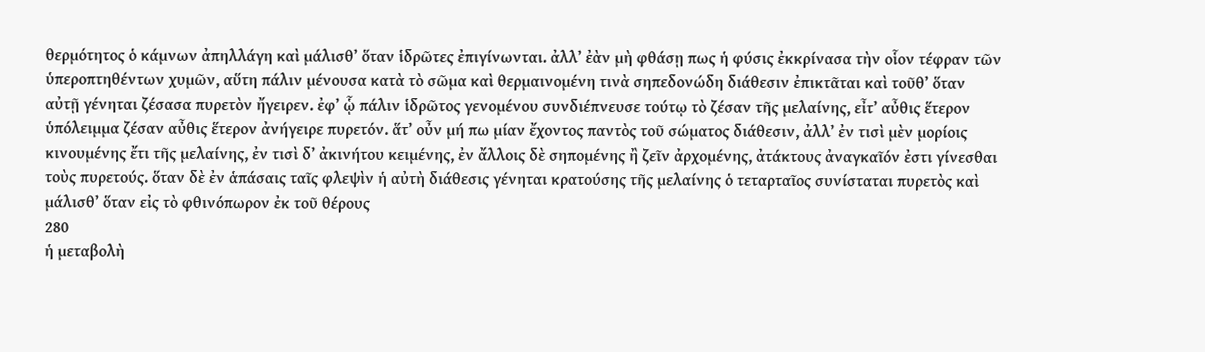θερμότητος ὁ κάμνων ἀπηλλάγη καὶ μάλισθ’ ὅταν ἱδρῶτες ἐπιγίνωνται. ἀλλ’ ἐὰν μὴ φθάσῃ πως ἡ φύσις ἐκκρίνασα τὴν οἷον τέφραν τῶν ὑπεροπτηθέντων χυμῶν, αὕτη πάλιν μένουσα κατὰ τὸ σῶμα καὶ θερμαινομένη τινὰ σηπεδονώδη διάθεσιν ἐπικτᾶται καὶ τοῦθ’ ὅταν αὐτῇ γένηται ζέσασα πυρετὸν ἤγειρεν. ἐφ’ ᾧ πάλιν ἱδρῶτος γενομένου συνδιέπνευσε τούτῳ τὸ ζέσαν τῆς μελαίνης, εἶτ’ αὖθις ἕτερον ὑπόλειμμα ζέσαν αὖθις ἕτερον ἀνήγειρε πυρετόν. ἅτ’ οὖν μή πω μίαν ἔχοντος παντὸς τοῦ σώματος διάθεσιν, ἀλλ’ ἐν τισὶ μὲν μορίοις κινουμένης ἔτι τῆς μελαίνης, ἐν τισὶ δ’ ἀκινήτου κειμένης, ἐν ἄλλοις δὲ σηπομένης ἢ ζεῖν ἀρχομένης, ἀτάκτους ἀναγκαῖόν ἐστι γίνεσθαι τοὺς πυρετούς. ὅταν δὲ ἐν ἁπάσαις ταῖς φλεψὶν ἡ αὐτὴ διάθεσις γένηται κρατούσης τῆς μελαίνης ὁ τεταρταῖος συνίσταται πυρετὸς καὶ μάλισθ’ ὅταν εἰς τὸ φθινόπωρον ἐκ τοῦ θέρους
280
ἡ μεταβολὴ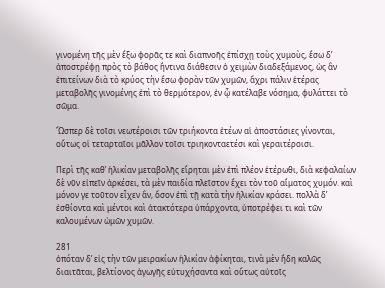γινομένη τῆς μὲν ἔξω φορᾶς τε καὶ διαπνοῆς ἐπίσχῃ τοὺς χυμοὺς, ἔσω δ’ ἀποστρέφῃ πρὸς τὸ βάθος ἥντινα διάθεσιν ὁ χειμὼν διαδεξάμενος, ὡς ἂν ἐπιτείνων διὰ τὸ κρύος τὴν ἕσω φορὰν τῶν χυμῶν, ἄχρι πάλιν ἑτέρας μεταβολῆς γινομένης ἐπὶ τὸ θερμότερον, ἐν ᾧ κατέλαβε νόσημα, φυλάττει τὸ σῶμα.

Ὥσπερ δὲ τοῖσι νεωτέροισι τῶν τριήκοντα ἐτέων αἱ ἀποστάσιες γίνονται, οὕτως οἱ τεταρταῖοι μᾶλλον τοῖσι τριηκονταετέσι καὶ γεραιτέροισι.

Περὶ τῆς καθ’ ἡλικίαν μεταβολῆς εἴρηται μὲν ἐπὶ πλέον ἑτέρωθι, διὰ κεφαλαίων δὲ νῦν εἰπεῖν ἀρκέσει, τὰ μὲν παιδία πλεῖστον ἔχει τὸν τοῦ αἵματος χυμόν. καὶ μόνον γε τοῦτον εἶχεν ἂν, ὅσον ἐπὶ τῇ κατὰ τὴν ἡλικίαν κράσει. πολλὰ δ’ ἐσθίοντα καὶ μέντοι καὶ ἀτακτότερα ὑπάρχοντα, ὑποτρέφει τι καὶ τῶν καλουμένων ὠμῶν χυμῶν.

281
ὁπόταν δ’ εἰς τὴν τῶν μειρακίων ἡλικίαν ἀφίκηται, τινὰ μὲν ἤδη καλῶς διαιτᾶται, βελτίονος ἀγωγῆς εὐτυχήσαντα καὶ οὕτως αὐτοῖς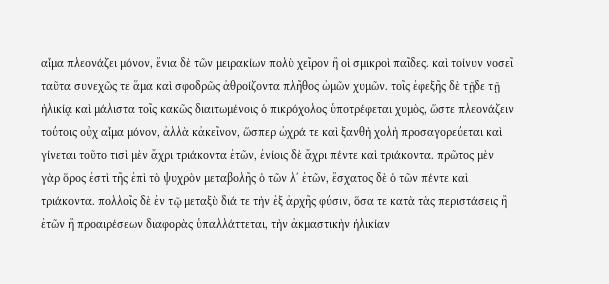αἷμα πλεονάζει μόνον, ἔνια δὲ τῶν μειρακίων πολὺ χεῖρον ἢ οἱ σμικροὶ παῖδες. καὶ τοίνυν νοσεῖ ταῦτα συνεχῶς τε ἅμα καὶ σφοδρῶς ἀθροίζοντα πλῆθος ὠμῶν χυμῶν. τοῖς ἐφεξῆς δὲ τῇδε τῇ ἡλικίᾳ καὶ μάλιστα τοῖς κακῶς διαιτωμένοις ὁ πικρόχολος ὑποτρέφεται χυμὸς, ὥστε πλεονάζειν τούτοις οὐχ αἷμα μόνον, ἀλλὰ κἀκεῖνον, ὥσπερ ὠχρά τε καὶ ξανθὴ χολὴ προσαγορεύεται καὶ γίνεται τοῦτο τισὶ μὲν ἄχρι τριάκοντα ἐτῶν, ἐνίοις δὲ ἄχρι πέντε καὶ τριάκοντα. πρῶτος μὲν γὰρ ὅρος ἐστὶ τῆς ἐπὶ τὸ ψυχρὸν μεταβολῆς ὁ τῶν λ΄ ἐτῶν, ἔσχατος δὲ ὁ τῶν πέντε καὶ τριάκοντα. πολλοῖς δὲ ἐν τῷ μεταξὺ διά τε τὴν ἐξ ἀρχῆς φύσιν, ὅσα τε κατὰ τὰς περιστάσεις ἢ ἐτῶν ἢ προαιρέσεων διαφορὰς ὑπαλλάττεται, τὴν ἀκμαστικὴν ἡλικίαν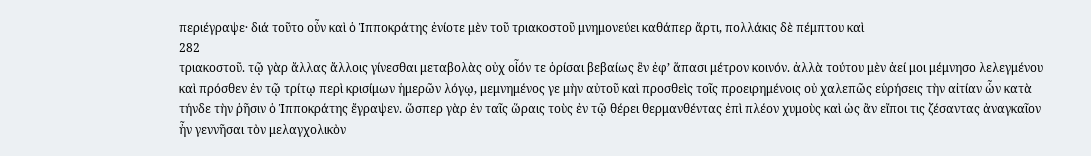περιέγραψε· διά τοῦτο οὖν καὶ ὁ Ἱπποκράτης ἐνίοτε μὲν τοῦ τριακοστοῦ μνημονεύει καθάπερ ἄρτι, πολλάκις δὲ πέμπτου καὶ
282
τριακοστοῦ. τῷ γὰρ ἄλλας ἄλλοις γίνεσθαι μεταβολὰς οὐχ οἷόν τε ὁρίσαι βεβαίως ἓν ἐφ’ ἅπασι μέτρον κοινόν. ἀλλὰ τούτου μὲν ἀεί μοι μέμνησο λελεγμένου καὶ πρόσθεν ἐν τῷ τρίτῳ περὶ κρισίμων ἡμερῶν λόγῳ, μεμνημένος γε μὴν αὐτοῦ καὶ προσθεὶς τοῖς προειρημένοις οὐ χαλεπῶς εὑρήσεις τὴν αἰτίαν ὧν κατὰ τήνδε τὴν ῥῆσιν ὁ Ἱπποκράτης ἔγραψεν. ὥσπερ γὰρ ἐν ταῖς ὥραις τοὺς ἐν τῷ θέρει θερμανθέντας ἐπὶ πλέον χυμοὺς καὶ ὡς ἂν εἴποι τις ζέσαντας ἀναγκαῖον ἦν γεννῆσαι τὸν μελαγχολικὸν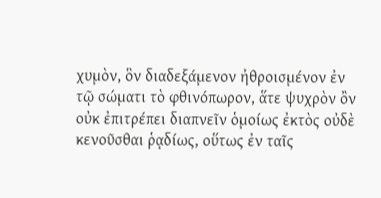χυμὸν, ὃν διαδεξάμενον ἠθροισμένον ἐν τῷ σώματι τὸ φθινόπωρον, ἅτε ψυχρὸν ὂν οὐκ ἐπιτρέπει διαπνεῖν ὁμοίως ἐκτὸς οὐδὲ κενοῦσθαι ῥᾳδίως, οὕτως ἐν ταῖς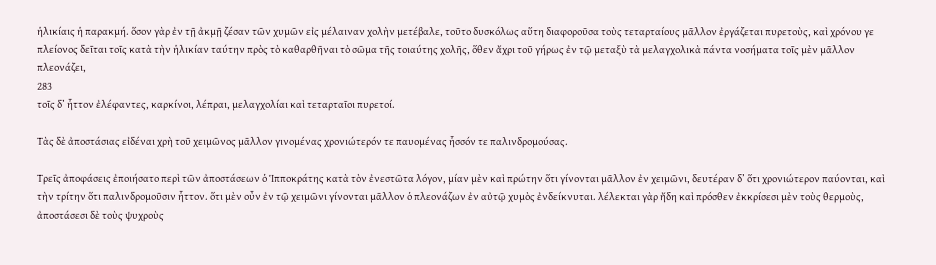ἡλικίαις ἡ παρακμή. ὅσον γὰρ ἐν τῇ ἀκμῇ ζέσαν τῶν χυμῶν εἰς μέλαιναν χολὴν μετέβαλε, τοῦτο δυσκόλως αὕτη διαφοροῦσα τοὺς τεταρταίους μᾶλλον ἐργάζεται πυρετοὺς, καὶ χρόνου γε πλείονος δεῖται τοῖς κατὰ τὴν ἡλικίαν ταύτην πρὸς τὸ καθαρθῆναι τὸ σῶμα τῆς τοιαύτης χολῆς, ὅθεν ἄχρι τοῦ γήρως ἐν τῷ μεταξὺ τὰ μελαγχολικὰ πάντα νοσήματα τοῖς μὲν μᾶλλον πλεονάζει,
283
τοῖς δ’ ἧττον ἐλέφαντες, καρκίνοι, λέπραι, μελαγχολίαι καὶ τεταρταῖοι πυρετοί.

Τὰς δὲ ἀποστάσιας εἰδέναι χρὴ τοῦ χειμῶνος μᾶλλον γινομένας χρονιώτερόν τε παυομένας ἧσσόν τε παλινδρομούσας.

Τρεῖς ἀποφάσεις ἐποιήσατο περὶ τῶν ἀποστάσεων ὁ Ἱπποκράτης κατὰ τὸν ἐνεστῶτα λόγον, μίαν μὲν καὶ πρώτην ὅτι γίνονται μᾶλλον ἐν χειμῶνι, δευτέραν δ’ ὅτι χρονιώτερον παύονται, καὶ τὴν τρίτην ὅτι παλινδρομοῦσιν ἧττον. ὅτι μὲν οὖν ἐν τῷ χειμῶνι γίνονται μᾶλλον ὁ πλεονάζων ἐν αὐτῷ χυμὸς ἐνδείκνυται. λέλεκται γὰρ ἤδη καὶ πρόσθεν ἐκκρίσεσι μὲν τοὺς θερμοὺς, ἀποστάσεσι δὲ τοὺς ψυχροὺς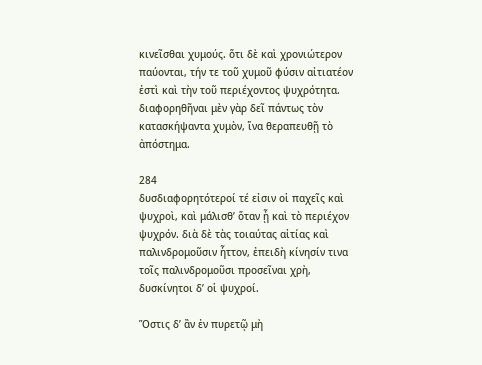κινεῖσθαι χυμούς. ὅτι δὲ καὶ χρονιώτερον παύονται, τήν τε τοῦ χυμοῦ φύσιν αἰτιατέον ἐστὶ καὶ τὴν τοῦ περιέχοντος ψυχρότητα. διαφορηθῆναι μὲν γὰρ δεῖ πάντως τὸν κατασκήψαντα χυμὸν, ἵνα θεραπευθῇ τὸ ἀπόστημα.

284
δυσδιαφορητότεροί τέ εἰσιν οἱ παχεῖς καὶ ψυχροὶ, καὶ μάλισθ’ ὅταν ᾖ καὶ τὸ περιέχον ψυχρόν. διὰ δὲ τὰς τοιαύτας αἰτίας καὶ παλινδρομοῦσιν ἧττον, ἐπειδὴ κίνησίν τινα τοῖς παλινδρομοῦσι προσεῖναι χρὴ, δυσκίνητοι δ’ οἱ ψυχροί.

Ὅστις δ’ ἂν ἐν πυρετῷ μὴ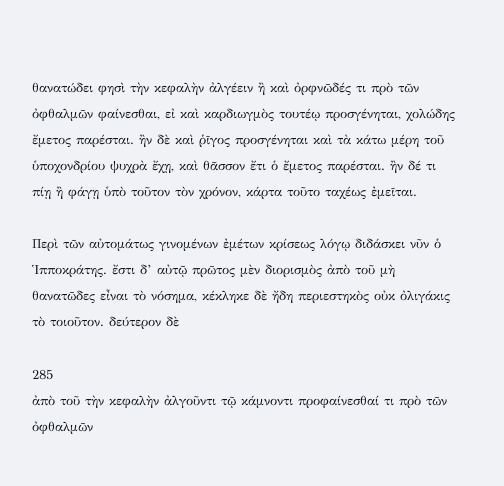θανατώδει φησὶ τὴν κεφαλὴν ἀλγέειν ἢ καὶ ὀρφνῶδές τι πρὸ τῶν ὀφθαλμῶν φαίνεσθαι, εἰ καὶ καρδιωγμὸς τουτέῳ προσγένηται, χολώδης ἔμετος παρέσται. ἢν δὲ καὶ ῥῖγος προσγένηται καὶ τὰ κάτω μέρη τοῦ ὑποχονδρίου ψυχρὰ ἔχῃ, καὶ θᾶσσον ἔτι ὁ ἔμετος παρέσται. ἢν δέ τι πίῃ ἢ φάγῃ ὑπὸ τοῦτον τὸν χρόνον, κάρτα τοῦτο ταχέως ἐμεῖται.

Περὶ τῶν αὐτομάτως γινομένων ἐμέτων κρίσεως λόγῳ διδάσκει νῦν ὁ Ἱπποκράτης. ἔστι δ’ αὐτῷ πρῶτος μὲν διορισμὸς ἀπὸ τοῦ μὴ θανατῶδες εἶναι τὸ νόσημα, κέκληκε δὲ ἤδη περιεστηκὸς οὐκ ὀλιγάκις τὸ τοιοῦτον. δεύτερον δὲ

285
ἀπὸ τοῦ τὴν κεφαλὴν ἀλγοῦντι τῷ κάμνοντι προφαίνεσθαί τι πρὸ τῶν ὀφθαλμῶν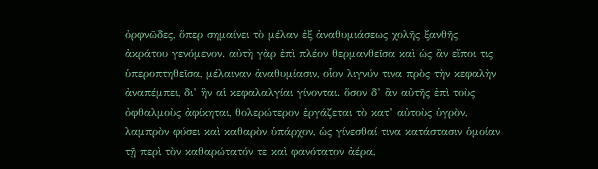ὀρφνῶδες, ὅπερ σημαίνει τὸ μέλαν ἐξ ἀναθυμιάσεως χολῆς ξανθῆς ἀκράτου γενόμενον. αὐτὴ γὰρ ἐπὶ πλέον θερμανθεῖσα καὶ ὡς ἂν εἴποι τις ὑπεροπτηθεῖσα, μέλαιναν ἀναθυμίασιν, οἷον λιγνύν τινα πρὸς τὴν κεφαλὴν ἀναπέμπει, δι’ ἣν αἱ κεφαλαλγίαι γίνονται. ὅσον δ’ ἂν αὐτῆς ἐπὶ τοὺς ὀφθαλμοὺς ἀφίκηται, θολερώτερον ἐργάζεται τὸ κατ’ αὐτοὺς ὑγρὸν, λαμπρὸν φύσει καὶ καθαρὸν ὑπάρχον, ὡς γίνεσθαί τινα κατάστασιν ὁμοίαν τῇ περὶ τὸν καθαρώτατόν τε καὶ φανότατον ἀέρα,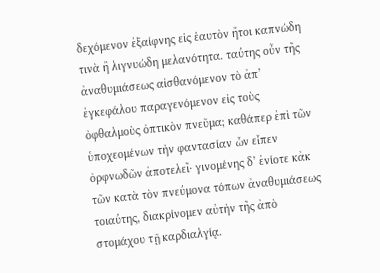δεχόμενον ἐξαίφνης εἰς ἑαυτὸν ἤτοι καπνώδη τινὰ ἢ λιγνυώδη μελανότητα. ταύτης οὖν τῆς ἀναθυμιάσεως αἰσθανόμενον τὸ ἀπ’ ἐγκεφάλου παραγενόμενον εἰς τοὺς ὀφθαλμοὺς ὀπτικὸν πνεῦμα; καθάπερ ἐπὶ τῶν ὑποχεομένων τὴν φαντασίαν ὦν εἶπεν ὀρφνωδῶν ἀποτελεῖ· γινομένης δ’ ἐνίοτε κἀκ τῶν κατὰ τὸν πνεύμονα τόπων ἀναθυμιάσεως τοιαύτης, διακρίνομεν αὐτὴν τῆς ἀπὸ στομάχου τῇ καρδιαλγίᾳ.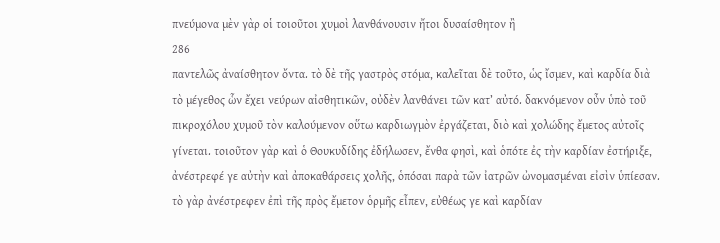πνεύμονα μὲν γὰρ οἱ τοιοῦτοι χυμοὶ λανθάνουσιν ἤτοι δυσαίσθητον ἢ
286
παντελῶς ἀναίσθητον ὄντα. τὸ δὲ τῆς γαστρὸς στόμα, καλεῖται δὲ τοῦτο, ὡς ἴσμεν, καὶ καρδία διὰ τὸ μέγεθος ὧν ἔχει νεύρων αἰσθητικῶν, οὐδὲν λανθάνει τῶν κατ’ αὐτό. δακνόμενον οὖν ὑπὸ τοῦ πικροχόλου χυμοῦ τὸν καλούμενον οὕτω καρδιωγμὸν ἐργάζεται, διὸ καὶ χολώδης ἔμετος αὐτοῖς γίνεται. τοιοῦτον γὰρ καὶ ὁ Θουκυδίδης ἐδήλωσεν, ἔνθα φησὶ, καὶ ὁπότε ἐς τὴν καρδίαν ἐστήριξε, ἀνέστρεφέ γε αὐτὴν καὶ ἀποκαθάρσεις χολῆς, ὁπόσαι παρὰ τῶν ἰατρῶν ὠνομασμέναι εἰσὶν ὑπίεσαν. τὸ γὰρ ἀνέστρεφεν ἐπὶ τῆς πρὸς ἔμετον ὁρμῆς εἶπεν, εὐθέως γε καὶ καρδίαν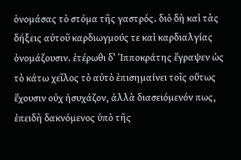ὀνομάσας τὸ στόμα τῆς γαστρός. διὸ δὴ καὶ τὰς δήξεις αὐτοῦ καρδιωγμούς τε καὶ καρδιαλγίας ὀνομάζουσιν. ἑτέρωθι δ’ Ἱπποκράτης ἔγραψεν ὡς τὸ κάτω χεῖλος τὸ αὐτὸ ἐπισημαίνει τοῖς οὕτως ἔχουσιν οὐχ ἡσυχάζον, ἀλλὰ διασειόμενόν πως, ἐπειδὴ δακνόμενος ὑπὸ τῆς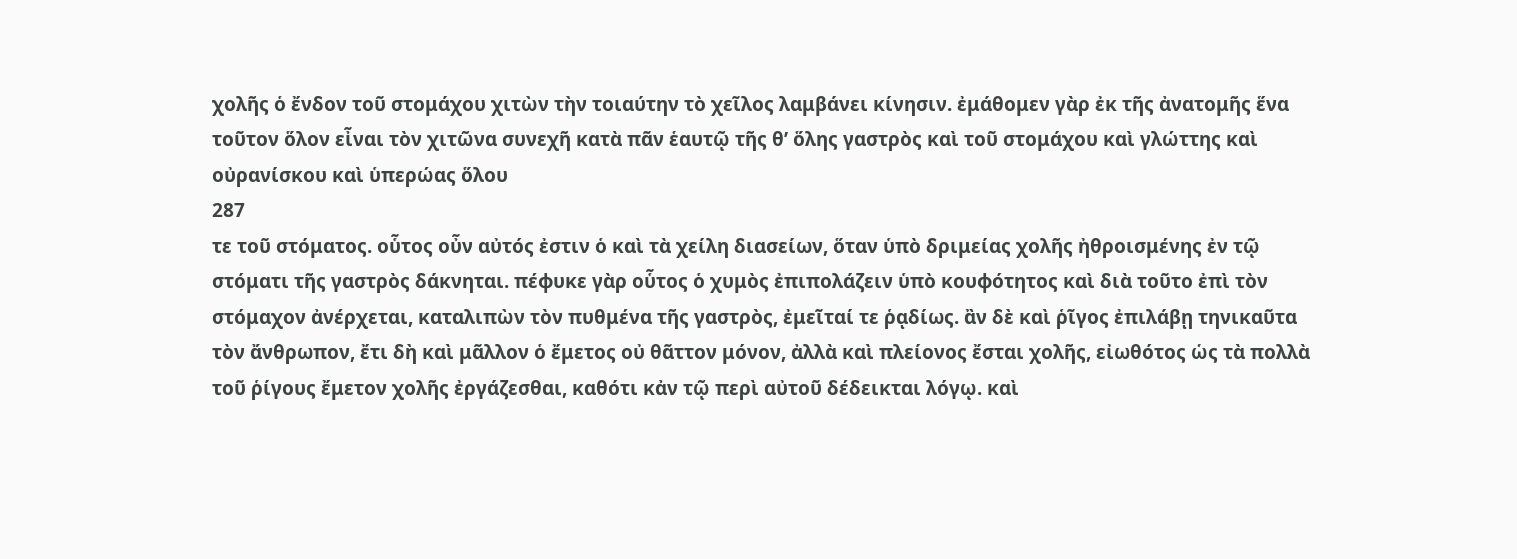χολῆς ὁ ἔνδον τοῦ στομάχου χιτὼν τὴν τοιαύτην τὸ χεῖλος λαμβάνει κίνησιν. ἐμάθομεν γὰρ ἐκ τῆς ἀνατομῆς ἕνα τοῦτον ὅλον εἶναι τὸν χιτῶνα συνεχῆ κατὰ πᾶν ἑαυτῷ τῆς θ’ ὅλης γαστρὸς καὶ τοῦ στομάχου καὶ γλώττης καὶ οὐρανίσκου καὶ ὑπερώας ὅλου
287
τε τοῦ στόματος. οὗτος οὖν αὐτός ἐστιν ὁ καὶ τὰ χείλη διασείων, ὅταν ὑπὸ δριμείας χολῆς ἠθροισμένης ἐν τῷ στόματι τῆς γαστρὸς δάκνηται. πέφυκε γὰρ οὗτος ὁ χυμὸς ἐπιπολάζειν ὑπὸ κουφότητος καὶ διὰ τοῦτο ἐπὶ τὸν στόμαχον ἀνέρχεται, καταλιπὼν τὸν πυθμένα τῆς γαστρὸς, ἐμεῖταί τε ῥᾳδίως. ἂν δὲ καὶ ῥῖγος ἐπιλάβῃ τηνικαῦτα τὸν ἄνθρωπον, ἔτι δὴ καὶ μᾶλλον ὁ ἔμετος οὐ θᾶττον μόνον, ἀλλὰ καὶ πλείονος ἔσται χολῆς, εἰωθότος ὡς τὰ πολλὰ τοῦ ῥίγους ἔμετον χολῆς ἐργάζεσθαι, καθότι κἀν τῷ περὶ αὐτοῦ δέδεικται λόγῳ. καὶ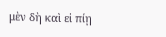μὲν δὴ καὶ εἰ πίῃ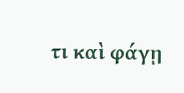τι καὶ φάγῃ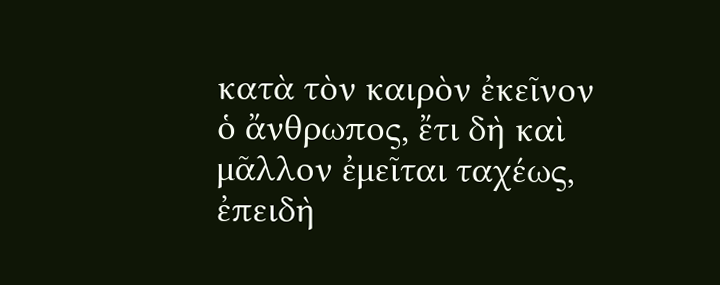κατὰ τὸν καιρὸν ἐκεῖνον ὁ ἄνθρωπος, ἔτι δὴ καὶ μᾶλλον ἐμεῖται ταχέως, ἐπειδὴ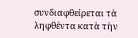συνδιαφθείρεται τὰ ληφθέντα κατὰ τὴν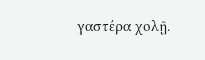γαστέρα χολῇ.